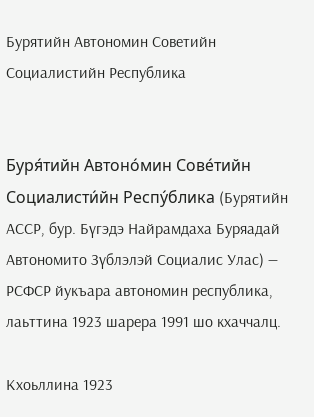Бурятийн Автономин Советийн Социалистийн Республика


Буря́тийн Автоно́мин Сове́тийн Социалисти́йн Респу́блика (Бурятийн АССР, бур. Бүгэдэ Найрамдаха Буряадай Автономито Зүблэлэй Социалис Улас) — РСФСР йукъара автономин республика, лаьттина 1923 шарера 1991 шо кхаччалц.

Кхоьллина 1923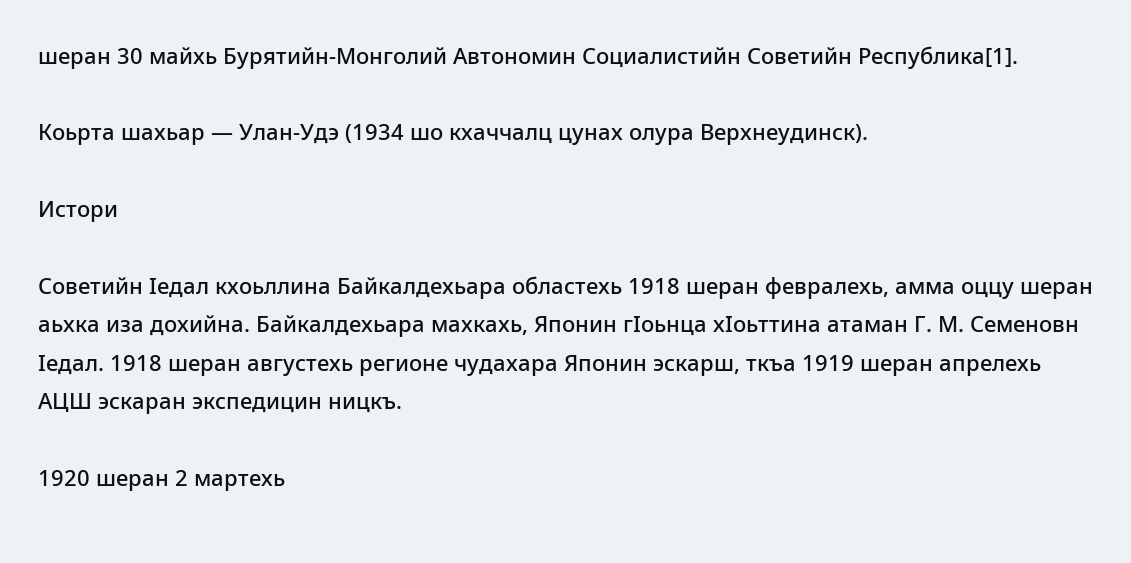шеран 30 майхь Бурятийн-Монголий Автономин Социалистийн Советийн Республика[1].

Коьрта шахьар — Улан-Удэ (1934 шо кхаччалц цунах олура Верхнеудинск).

Истори

Советийн Ӏедал кхоьллина Байкалдехьара областехь 1918 шеран февралехь, амма оццу шеран аьхка иза дохийна. Байкалдехьара махкахь, Японин гӀоьнца хӀоьттина атаман Г. М. Семеновн Ӏедал. 1918 шеран августехь регионе чудахара Японин эскарш, ткъа 1919 шеран апрелехь АЦШ эскаран экспедицин ницкъ.

1920 шеран 2 мартехь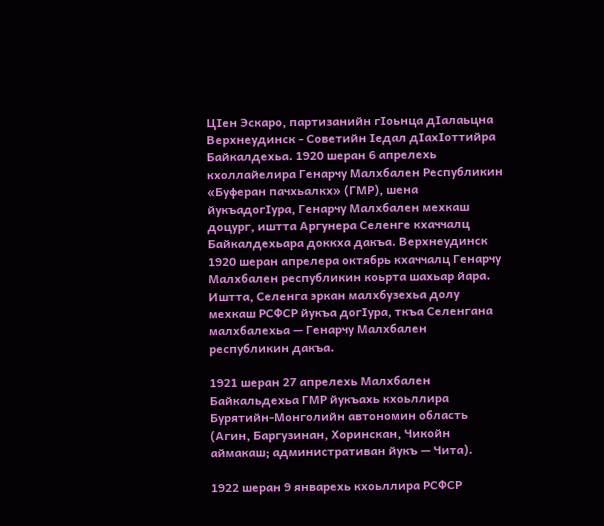ЦӀен Эскаро, партизанийн гӀоьнца дӀалаьцна Верхнеудинск - Советийн Ӏедал дӀахӀоттийра Байкалдехьа. 1920 шеран 6 апрелехь кхоллайелира Генарчу Малхбален Республикин «Буферан пачхьалкх» (ГМР), шена йукъадогӀура, Генарчу Малхбален мехкаш доцург, иштта Аргунера Селенге кхаччалц Байкалдехьара доккха дакъа. Верхнеудинск 1920 шеран апрелера октябрь кхаччалц Генарчу Малхбален республикин коьрта шахьар йара. Иштта, Селенга эркан малхбузехьа долу мехкаш РСФСР йукъа догӀура, ткъа Селенгана малхбалехьа — Генарчу Малхбален республикин дакъа.

1921 шеран 27 апрелехь Малхбален Байкальдехьа ГМР йукъахь кхоьллира Бурятийн-Монголийн автономин область (Агин, Баргузинан, Хоринскан, Чикойн аймакаш; административан йукъ — Чита).

1922 шеран 9 январехь кхоьллира РСФСР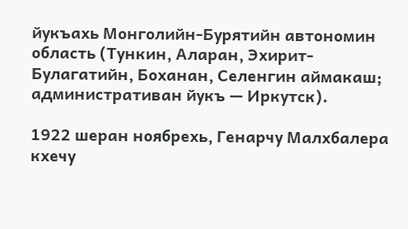йукъахь Монголийн-Бурятийн автономин область (Тункин, Аларан, Эхирит-Булагатийн, Боханан, Селенгин аймакаш; административан йукъ — Иркутск).

1922 шеран ноябрехь, Генарчу Малхбалера кхечу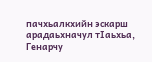пачхьалкхийн эскарш арадаьхначул тӀаьхьа, Генарчу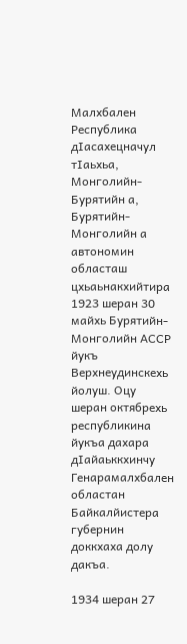Малхбален Республика дӀасахецначул тӀаьхьа, Монголийн-Бурятийн а, Бурятийн-Монголийн а автономин областаш цхьаьнакхийтира 1923 шеран 30 майхь Бурятийн-Монголийн АССР йукъ Верхнеудинскехь йолуш. Оцу шеран октябрехь республикина йукъа дахара дӀайаьккхинчу Генарамалхбален областан Байкалйистера губернин доккхаха долу дакъа.

1934 шеран 27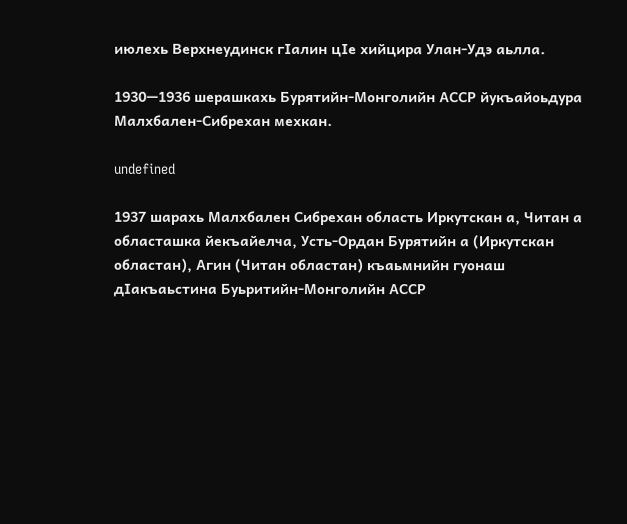июлехь Верхнеудинск гӀалин цӀе хийцира Улан-Удэ аьлла.

1930—1936 шерашкахь Бурятийн-Монголийн АССР йукъайоьдура Малхбален-Сибрехан мехкан.

undefined

1937 шарахь Малхбален Сибрехан область Иркутскан а, Читан а областашка йекъайелча, Усть-Ордан Бурятийн а (Иркутскан областан), Агин (Читан областан) къаьмнийн гуонаш дӀакъаьстина Буьритийн-Монголийн АССР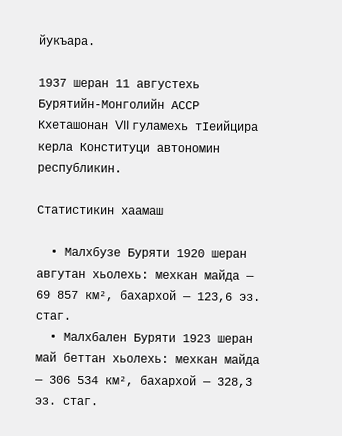йукъара.

1937 шеран 11 августехь Бурятийн-Монголийн АССР Кхеташонан VII гуламехь тӀеийцира керла Конституци автономин республикин.

Статистикин хаамаш

  • Малхбузе Буряти 1920 шеран авгутан хьолехь: мехкан майда — 69 857 км², бахархой — 123,6 эз. стаг.
  • Малхбален Буряти 1923 шеран май беттан хьолехь: мехкан майда — 306 534 км², бахархой — 328,3 эз. стаг.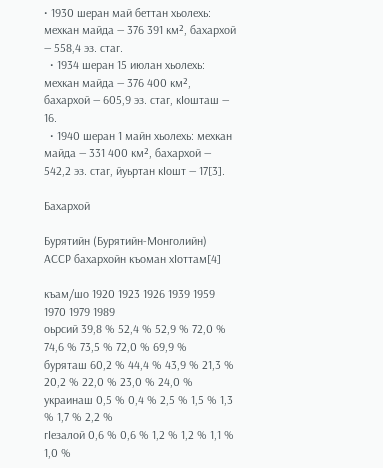• 1930 шеран май беттан хьолехь: мехкан майда — 376 391 км², бахархой — 558,4 эз. стаг.
  • 1934 шеран 15 июлан хьолехь: мехкан майда — 376 400 км², бахархой — 605,9 эз. стаг, кӀошташ — 16.
  • 1940 шеран 1 майн хьолехь: мехкан майда — 331 400 км², бахархой — 542,2 эз. стаг, йуьртан кӀошт — 17[3].

Бахархой

Бурятийн (Бурятийн-Монголийн) АССР бахархойн къоман хӀоттам[4]

къам/шо 1920 1923 1926 1939 1959 1970 1979 1989
оьрсий 39,8 % 52,4 % 52,9 % 72,0 % 74,6 % 73,5 % 72,0 % 69,9 %
буряташ 60,2 % 44,4 % 43,9 % 21,3 % 20,2 % 22,0 % 23,0 % 24,0 %
украинаш 0,5 % 0,4 % 2,5 % 1,5 % 1,3 % 1,7 % 2,2 %
гӀезалой 0,6 % 0,6 % 1,2 % 1,2 % 1,1 % 1,0 %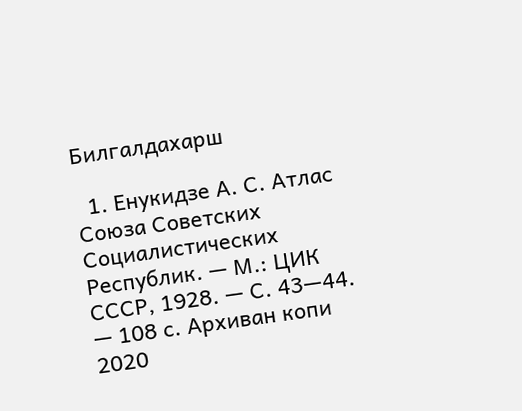Билгалдахарш

  1. Енукидзе А. С. Атлас Союза Советских Социалистических Республик. — М.: ЦИК СССР, 1928. — С. 43—44. — 108 с. Архиван копи 2020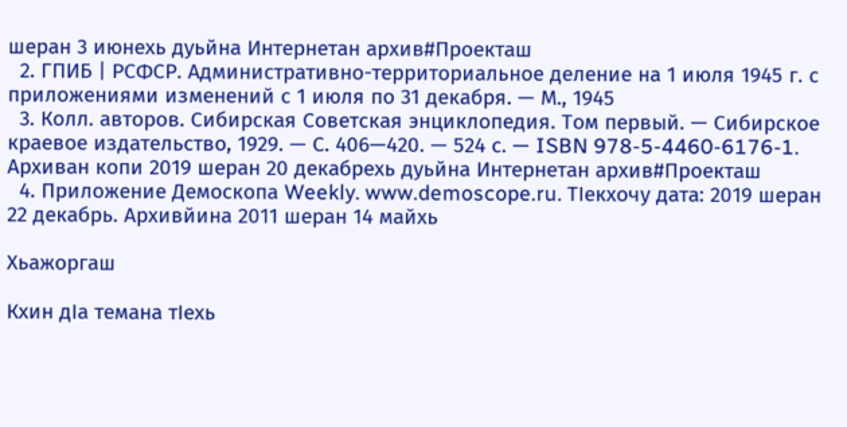шеран 3 июнехь дуьйна Интернетан архив#Проекташ
  2. ГПИБ | РСФСР. Административно-территориальное деление на 1 июля 1945 г. с приложениями изменений с 1 июля по 31 декабря. — М., 1945
  3. Колл. авторов. Сибирская Советская энциклопедия. Том первый. — Сибирское краевое издательство, 1929. — С. 406—420. — 524 с. — ISBN 978-5-4460-6176-1. Архиван копи 2019 шеран 20 декабрехь дуьйна Интернетан архив#Проекташ
  4. Приложение Демоскопа Weekly. www.demoscope.ru. ТӀекхочу дата: 2019 шеран 22 декабрь. Архивйина 2011 шеран 14 майхь

Хьажоргаш

Кхин дӀа темана тӀехь